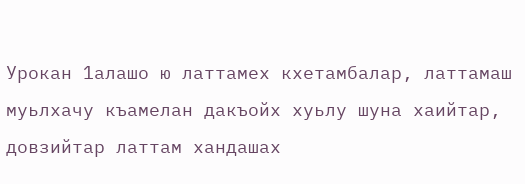Урокан 1алашо ю латтамех кхетамбалар, латтамаш муьлхачу къамелан дакъойх хуьлу шуна хаийтар, довзийтар латтам хандашах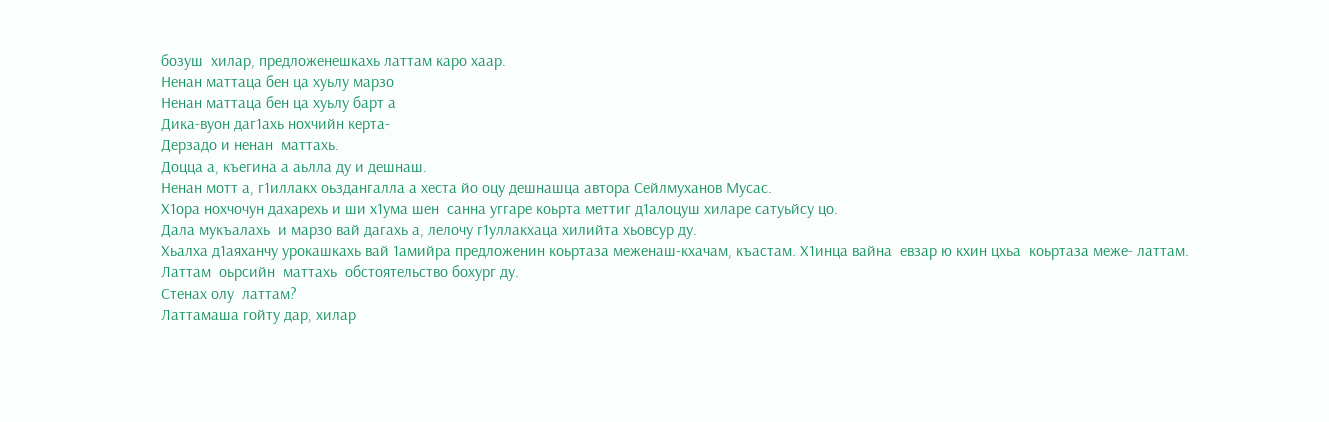бозуш  хилар, предложенешкахь латтам каро хаар.
Ненан маттаца бен ца хуьлу марзо
Ненан маттаца бен ца хуьлу барт а
Дика-вуон даг1ахь нохчийн керта-
Дерзадо и ненан  маттахь.
Доцца а, къегина а аьлла ду и дешнаш.
Ненан мотт а, г1иллакх оьздангалла а хеста йо оцу дешнашца автора Сейлмуханов Мусас.
Х1ора нохчочун дахарехь и ши х1ума шен  санна уггаре коьрта меттиг д1алоцуш хиларе сатуьйсу цо.
Дала мукъалахь  и марзо вай дагахь а, лелочу г1уллакхаца хилийта хьовсур ду.
Хьалха д1аяханчу урокашкахь вай 1амийра предложенин коьртаза меженаш-кхачам, къастам. Х1инца вайна  евзар ю кхин цхьа  коьртаза меже- латтам.
Латтам  оьрсийн  маттахь  обстоятельство бохург ду.
Стенах олу  латтам?
Латтамаша гойту дар, хилар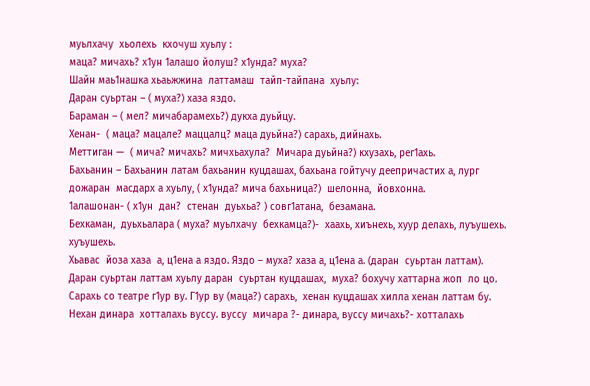муьлхачу  хьолехь  кхочуш хуьлу :
маца? мичахь? х1ун 1алашо йолуш? х1унда? муха?
Шайн маь1нашка хьаьжжина  латтамаш  тайп-тайпана  хуьлу:
Даран суьртан – ( муха?) хаза яздо.
Бараман – ( мел? мичабарамехь?) дукха дуьйцу.
Хенан-  ( маца? мацале? маццалц? маца дуьйна?) сарахь, дийнахь.
Меттиган —  ( мича? мичахь? мичхьахула?  Мичара дуьйна?) кхузахь, рег1ахь.
Бахьанин – Бахьанин латам бахьанин куцдашах, бахьана гойтучу деепричастих а, лург дожаран  масдарх а хуьлу, ( х1унда? мича бахьница?)  шелонна,  йовхонна.
1алашонан- ( х1ун  дан?  стенан  дуьхьа? ) совг1атана,  безамана.
Бехкаман,  дуьхьалара ( муха? муьлхачу  бехкамца?)-  хаахь, хиънехь, хуур делахь, луъушехь. хуъушехь.
Хьавас  йоза хаза  а, ц1ена а яздо. Яздо – муха? хаза а, ц1ена а. (даран  суьртан латтам).
Даран суьртан латтам хуьлу даран  суьртан куцдашах,  муха? бохучу хаттарна жоп  ло цо.
Сарахь со театре г1ур ву. Г1ур ву (маца?) сарахь,  хенан куцдашах хилла хенан латтам бу.
Нехан динара  хотталахь вуссу. вуссу  мичара ?- динара, вуссу мичахь?- хотталахь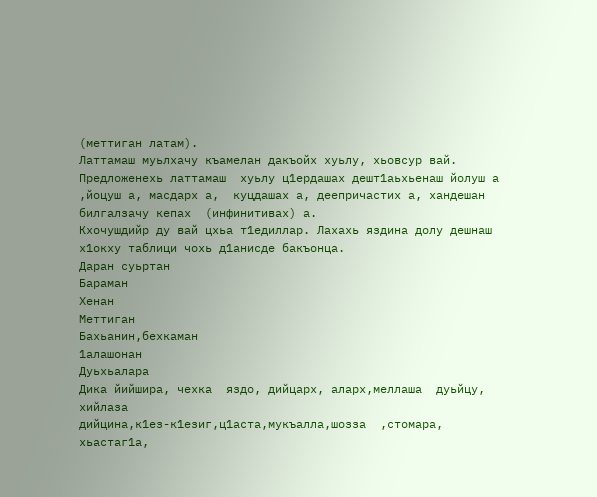(меттиган латам).
Латтамаш муьлхачу къамелан дакъойх хуьлу, хьовсур вай.
Предложенехь латтамаш  хуьлу ц1ердашах дешт1аьхьенаш йолуш а ,йоцуш а, масдарх а,  куцдашах а, деепричастих а, хандешан билгалзачу кепах  (инфинитивах) а.
Кхочушдийр ду вай цхьа т1едиллар. Лахахь яздина долу дешнаш х1окху таблици чохь д1анисде бакъонца.
Даран суьртан
Бараман
Хенан
Меттиган
Бахьанин,бехкаман
1алашонан
Дуьхьалара
Дика йийшира, чехка  яздо, дийцарх, аларх,меллаша  дуьйцу, хийлаза
дийцина,к1ез-к1езиг,ц1аста,мукъалла,шозза  ,стомара, хьастаг1а,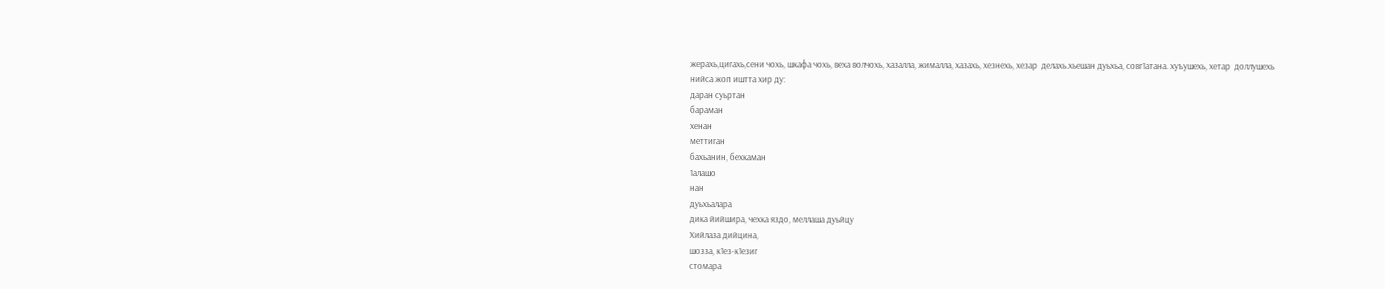жерахь,цигахь,сени чохь, шкафа чохь, веха волчохь, хазалла, жималла, хазахь, хезнехь, хезар  делахь.хьешан дуьхьа, совг1атана. хуъушехь, хетар  доллушехь
нийса жоп иштта хир ду:
даран суьртан
бараман
хенан
меттиган
бахьанин, бехкаман
1алашо
нан
дуьхьалара
дика йийшира, чехка яздо, меллаша дуьйцу
Хийлаза дийцина,
шозза, к1ез-к1езиг
стомара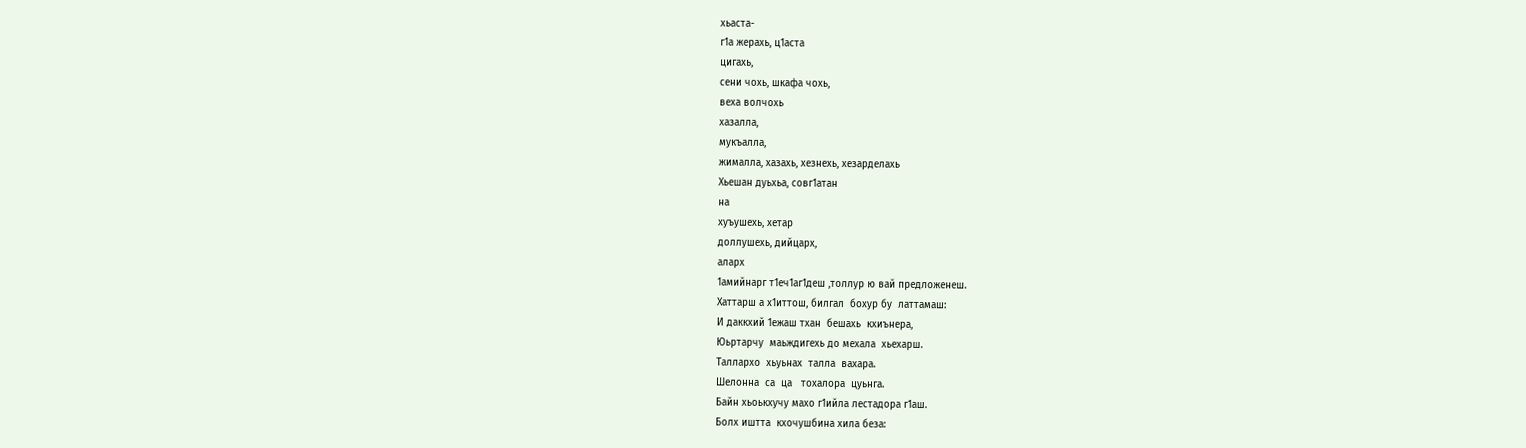хьаста-
г1а жерахь, ц1аста
цигахь,
сени чохь, шкафа чохь,
веха волчохь
хазалла,
мукъалла,
жималла, хазахь, хезнехь, хезарделахь
Хьешан дуьхьа, совг1атан
на
хуъушехь, хетар
доллушехь, дийцарх,
аларх
1амийнарг т1еч1аг1деш ,толлур ю вай предложенеш.
Хаттарш а х1иттош, билгал  бохур бу  латтамаш:
И даккхий 1ежаш тхан  бешахь  кхиънера,
Юьртарчу  маьждигехь до мехала  хьехарш.
Таллархо  хьуьнах  талла  вахара.
Шелонна  са  ца   тохалора  цуьнга.
Байн хьоькхучу махо г1ийла лестадора г1аш.
Болх иштта  кхочушбина хила беза: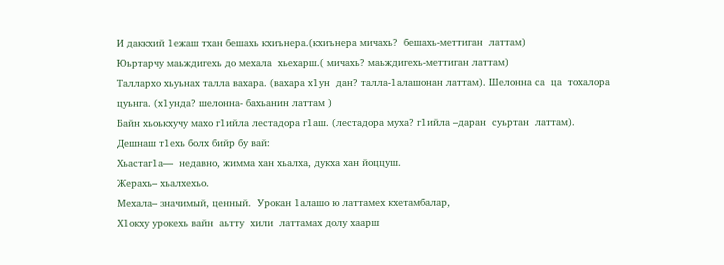И даккхий 1ежаш тхан бешахь кхиънера.(кхиънера мичахь?  бешахь-меттиган  латтам)
Юьртарчу маьждигехь до мехала  хьехарш.( мичахь? маьждигехь-меттиган латтам)
Таллархо хьуьнах талла вахара. (вахара х1ун  дан? талла-1алашонан латтам). Шелонна са  ца  тохалора цуьнга. (х1унда? шелонна- бахьанин латтам )
Байн хьоькхучу махо г1ийла лестадора г1аш. (лестадора муха? г1ийла –даран  суьртан  латтам).
Дешнаш т1ехь болх бийр бу вай:
Хьастаг1а—  недавно, жимма хан хьалха, дукха хан йоццуш.
Жерахь– хьалхехьо.
Мехала– значимый, ценный.  Урокан 1алашо ю латтамех кхетамбалар,
Х1окху урокехь вайн  аьтту  хили  латтамах долу хаарш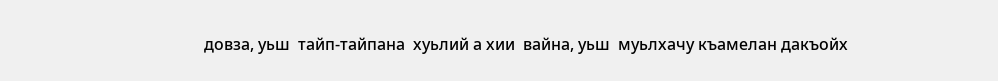довза, уьш  тайп-тайпана  хуьлий а хии  вайна, уьш  муьлхачу къамелан дакъойх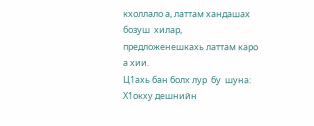кхоллало а, латтам хандашах бозуш  хилар, предложенешкахь латтам каро  а хии.
Ц1ахь бан болх лур  бу  шуна:
Х1окху дешнийн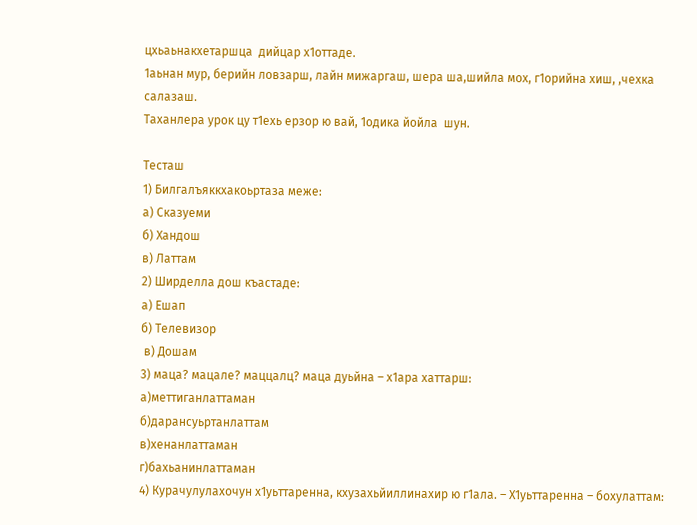цхьаьнакхетаршца  дийцар х1оттаде.
1аьнан мур, берийн ловзарш, лайн мижаргаш, шера ша,шийла мох, г1орийна хиш, ,чехка салазаш.
Таханлера урок цу т1ехь ерзор ю вай, 1одика йойла  шун.

Тесташ
1) Билгалъяккхакоьртаза меже:
а) Сказуеми
б) Хандош
в) Латтам
2) Ширделла дош къастаде:
а) Ешап
б) Телевизор
 в) Дошам
3) маца? мацале? маццалц? маца дуьйна – х1ара хаттарш:
а)меттиганлаттаман
б)дарансуьртанлаттам
в)хенанлаттаман
г)бахьанинлаттаман
4) Курачулулахочун х1уьттаренна, кхузахьйиллинахир ю г1ала. – Х1уьттаренна – бохулаттам: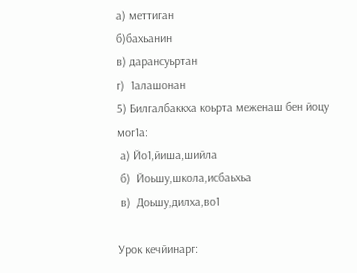а) меттиган
б)бахьанин
в) дарансуьртан
г)  1алашонан
5) Билгалбаккха коьрта меженаш бен йоцу мог1а:
 а) Йо1,йиша,шийла
 б)  Йоьшу,школа,исбаьхьа
 в)  Доьшу,дилха,во1

Урок кечйинарг: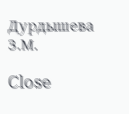Дурдышева З.М.

Close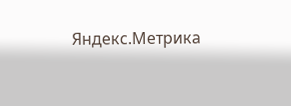Яндекс.Метрика